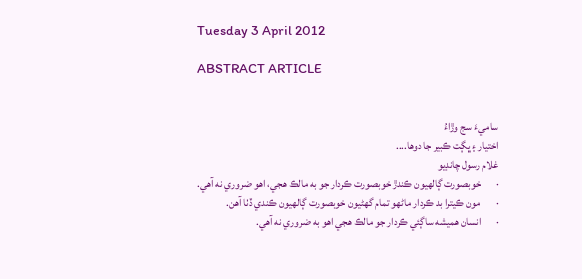Tuesday 3 April 2012

ABSTRACT ARTICLE


ساميءَ سج وڙاءُ
اختيار ۽ ڀڳت ڪبير جا دوها....
غلام رسول چانڊيو
·       خوبصورت ڳالهيون ڪندڙ خوبصورت ڪردار جو به مالڪ هجي، اهو ضروري نه آهي.
·       مون ڪيترا بد ڪردار ماڻهو تمام گهڻيون خوبصورت ڳالهيون ڪندي ڏٺا آهن.
·       انسان هميشه ساڳئي ڪردار جو مالڪ هجي اهو به ضروري نه آهي.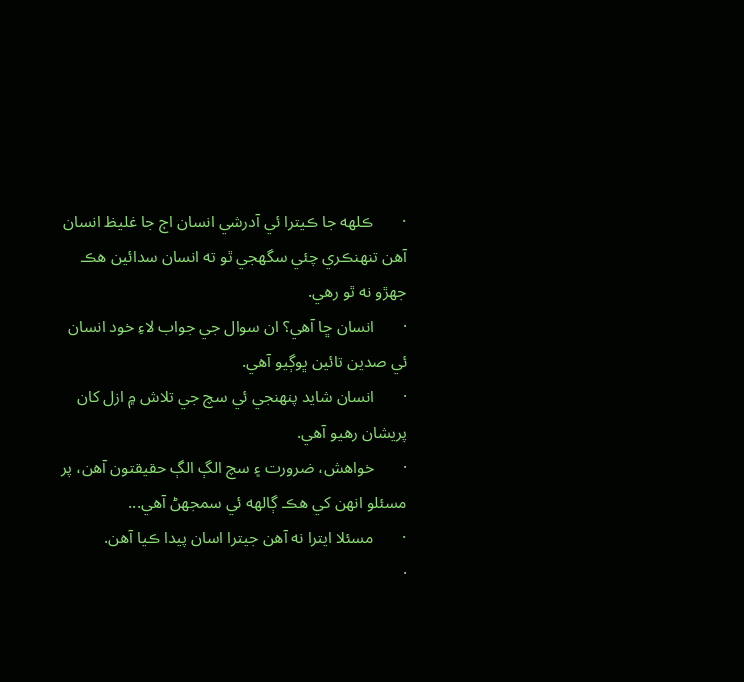·       ڪلهه جا ڪيترا ئي آدرشي انسان اڄ جا غليظ انسان آهن تنهنڪري چئي سگهجي ٿو ته انسان سدائين هڪ جهڙو نه ٿو رهي.
·       انسان ڇا آهي؟ ان سوال جي جواب لاءِ خود انسان ئي صدين تائين ڀوڳيو آهي.
·       انسان شايد پنهنجي ئي سچ جي تلاش ۾ ازل کان پريشان رهيو آهي.
·       خواهش، ضرورت ۽ سچ الڳ الڳ حقيقتون آهن، پر مسئلو انهن کي هڪ ڳالهه ئي سمجهڻ آهي...
·       مسئلا ايترا نه آهن جيترا اسان پيدا ڪيا آهن.
·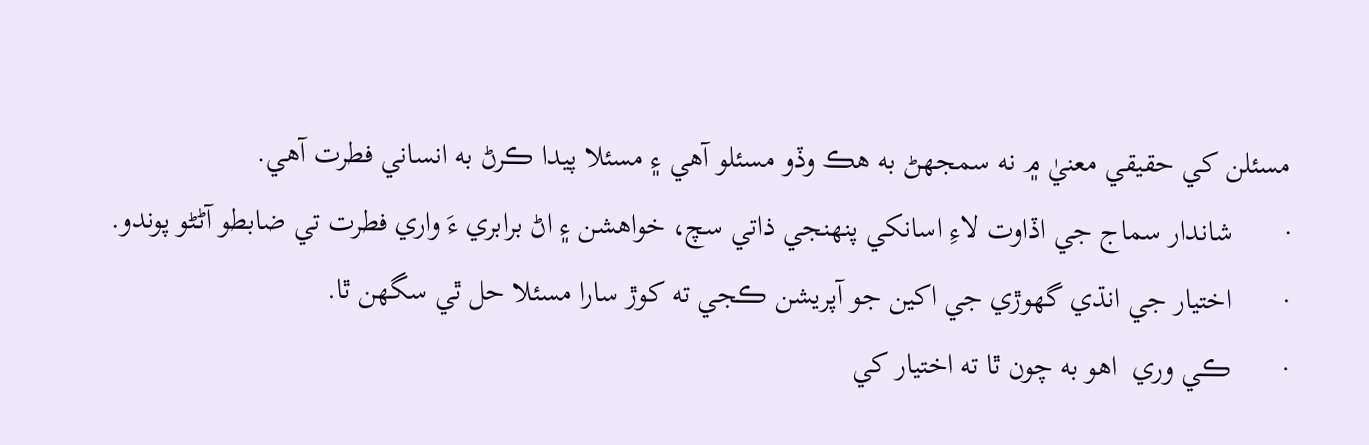مسئلن کي حقيقي معنيٰ ۾ نه سمجهڻ به هڪ وڏو مسئلو آهي ۽ مسئلا پيدا ڪرڻ به انساني فطرت آهي.
·       شاندار سماج جي اڏاوت لاءِ اسانکي پنهنجي ذاتي سچ، خواهشن ۽ اڻ برابري ءَ واري فطرت تي ضابطو آڻڻو پوندو.
·       اختيار جي انڌي گهوڙي جي اکين جو آپريشن ڪجي ته کوڙ سارا مسئلا حل ٿي سگهن ٿا.
·       ڪي وري  اهو به چون ٿا ته اختيار کي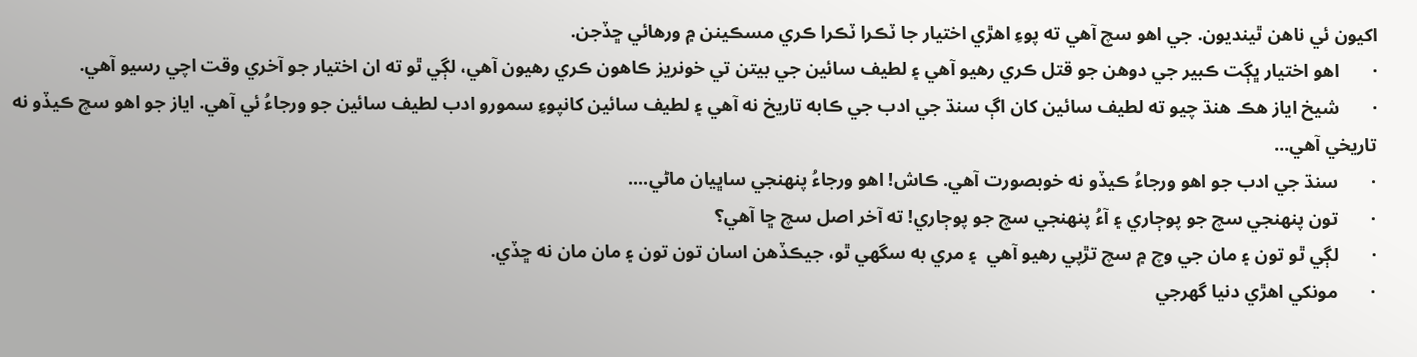اکيون ئي ناهن ٿينديون. جي اهو سچ آهي ته پوءِ اهڙي اختيار جا ٽڪرا ٽڪرا ڪري مسڪينن ۾ ورهائي ڇڏجن.
·       اهو اختيار ڀڳت ڪبير جي دوهن جو قتل ڪري رهيو آهي ۽ لطيف سائين جي بيتن تي خونريز ڪاهون ڪري رهيون آهي، لڳي ٿو ته ان اختيار جو آخري وقت اچي رسيو آهي.
·       شيخ اياز هڪ هنڌ چيو ته لطيف سائين کان اڳ سنڌ جي ادب جي ڪابه تاريخ نه آهي ۽ لطيف سائين کانپوءِ سمورو ادب لطيف سائين جو ورجاءُ ئي آهي. اياز جو اهو سچ ڪيڏو نه تاريخي آهي...
·       سنڌ جي ادب جو اهو ورجاءُ ڪيڏو نه خوبصورت آهي. ڪاش! اهو ورجاءُ پنهنجي ساڀيان ماڻي....
·       تون پنهنجي سچ جو پوڄاري ۽ آءُ پنهنجي سچ جو پوڄاري! ته آخر اصل سچ ڇا آهي؟
·       لڳي ٿو تون ۽ مان جي وچ ۾ سچ تڙپي رهيو آهي  ۽ مري به سگهي ٿو، جيڪڏهن اسان تون تون ۽ مان مان نه ڇڏي.
·       مونکي اهڙي دنيا گهرجي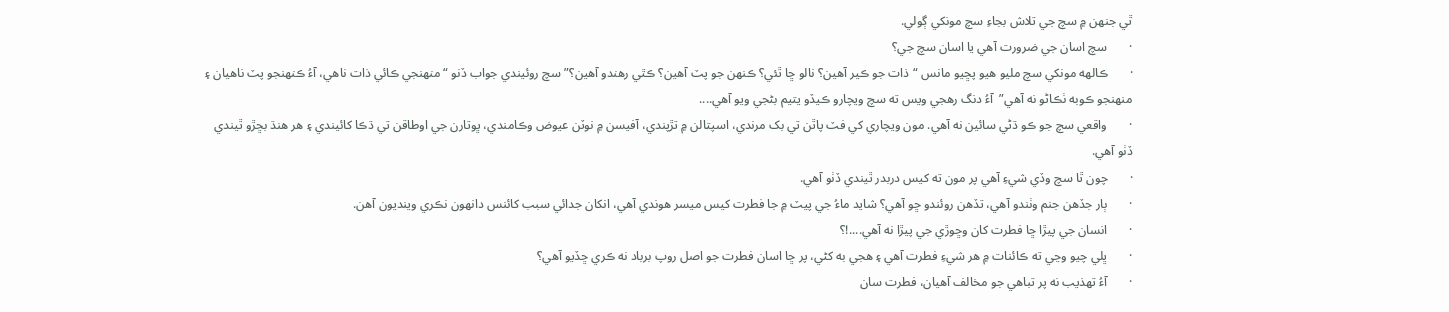ٿي جنهن ۾ سچ جي تلاش بجاءِ سچ مونکي ڳولي.
·       سچ اسان جي ضرورت آهي يا اسان سچ جي؟
·       ڪالهه مونکي سچ مليو هيو پڇيو مانس “ذات جو ڪير آهين؟ نالو ڇا ٿئي؟ ڪنهن جو پٽ آهين؟ ڪٿي رهندو آهين؟” سچ روئيندي جواب ڏنو “منهنجي ڪائي ذات ناهي، آءُ ڪنهنجو پٽ ناهيان ۽ منهنجو ڪوبه ٺڪاڻو نه آهي”  آءُ دنگ رهجي ويس ته سچ ويچارو ڪيڏو يتيم بڻجي ويو آهي....
·       واقعي سچ جو ڪو ڌڻي سائين نه آهي. مون ويچاري کي فٽ پاٿن تي بک مرندي، اسپتالن ۾ تڙپندي، آفيسن ۾ نوٽن عيوض وڪامندي، ڀوتارن جي اوطاقن تي ڌڪا کائيندي ۽ هر هنڌ بڇڙو ٿيندي ڏٺو آهي.
·       چون ٿا سچ وڏي شيءِ آهي پر مون ته کيس دربدر ٿيندي ڏٺو آهي.
·       ٻار جڏهن جنم وٺندو آهي، تڏهن روئندو ڇو آهي؟ شايد ماءُ جي پيٽ ۾ جا فطرت کيس ميسر هوندي آهي، انکان جدائي سبب کائنس دانهون نڪري وينديون آهن.
·       انسان جي پيڙا ڇا فطرت کان وڇوڙي جي پيڙا نه آهي....!؟
·       ڀلي چيو وڃي ته ڪائنات ۾ هر شيءِ فطرت آهي ۽ هجي به کڻي، پر ڇا اسان فطرت جو اصل روپ برباد نه ڪري ڇڏيو آهي؟
·       آءُ تهذيب نه پر تباهي جو مخالف آهيان، فطرت سان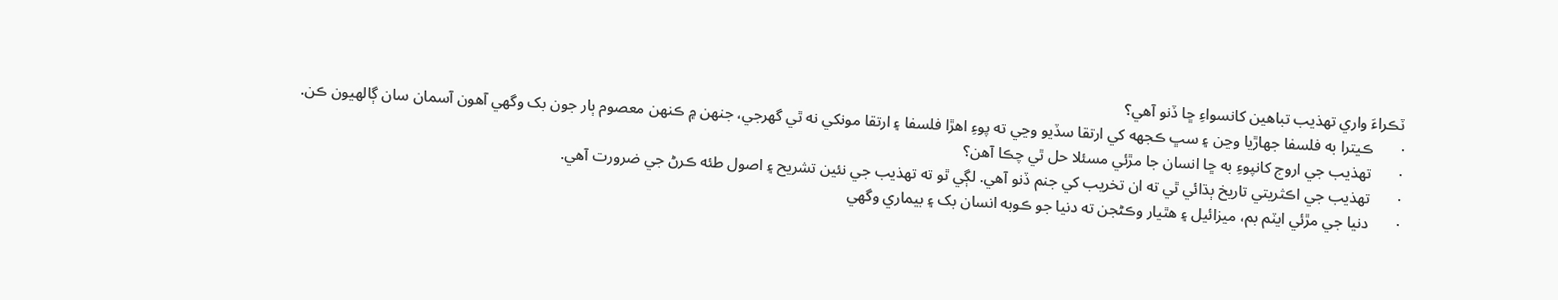ٽڪراءَ واري تهذيب تباهين کانسواءِ ڇا ڏنو آهي؟
·       ڪيترا به فلسفا جهاڙيا وڃن ۽ سڀ ڪجهه کي ارتقا سڏيو وڃي ته پوءِ اهڙا فلسفا ۽ ارتقا مونکي نه ٿي گهرجي، جنهن ۾ ڪنهن معصوم ٻار جون بک وگهي آهون آسمان سان ڳالهيون ڪن.
·       تهذيب جي اروج کانپوءِ به ڇا انسان جا مڙئي مسئلا حل ٿي چڪا آهن؟
·       تهذيب جي اڪثريتي تاريخ ٻڌائي ٿي ته ان تخريب کي جنم ڏنو آهي. لڳي ٿو ته تهذيب جي نئين تشريح ۽ اصول طئه ڪرڻ جي ضرورت آهي.
·       دنيا جي مڙئي ايٽم بم، ميزائيل ۽ هٿيار وڪڻجن ته دنيا جو ڪوبه انسان بک ۽ بيماري وگهي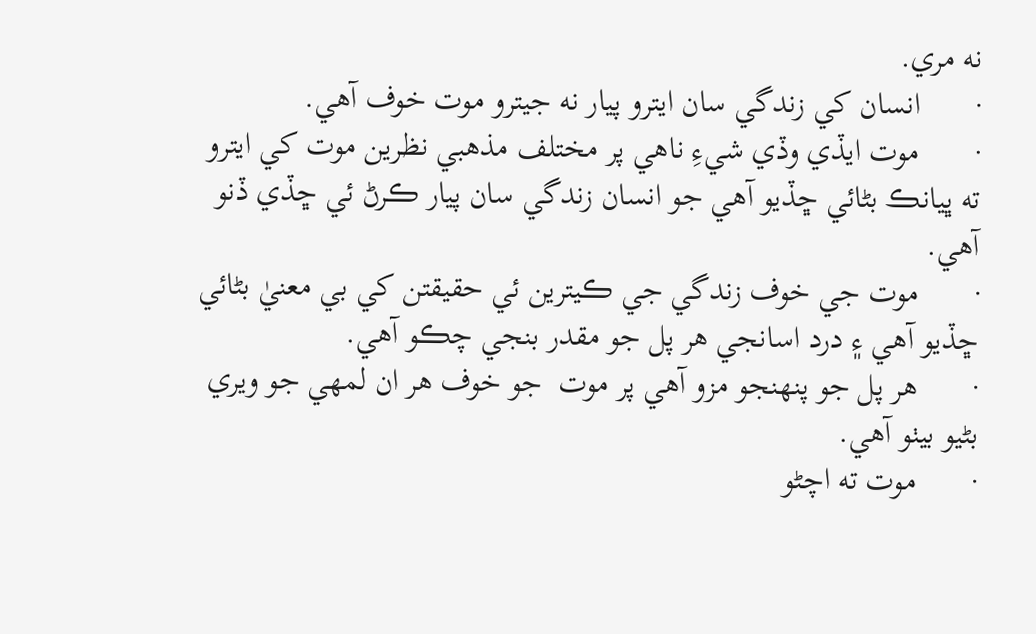نه مري.
·       انسان کي زندگي سان ايترو پيار نه جيترو موت خوف آهي.
·       موت ايڏي وڏي شيءِ ناهي پر مختلف مذهبي نظرين موت کي ايترو ته ڀيانڪ بڻائي ڇڏيو آهي جو انسان زندگي سان پيار ڪرڻ ئي ڇڏي ڏنو آهي.
·       موت جي خوف زندگي جي ڪيترين ئي حقيقتن کي بي معنيٰ بڻائي ڇڏيو آهي ۽ درد اسانجي هر پل جو مقدر بنجي چڪو آهي.
·       هر پل جو پنهنجو مزو آهي پر موت  جو خوف هر ان لمهي جو ويري بڻيو بيٺو آهي.
·       موت ته اچڻو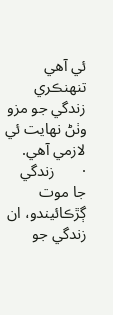ئي آهي تنهنڪري زندگي جو مزو وٺڻ نهايت ئي لازمي آهي.
·       زندگي جا موت ڳڙڪائيندو، ان زندگي جو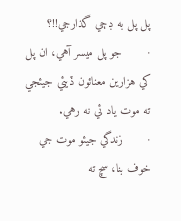پل پل به ڊڄي گذارجي!!؟
·       جو پل ميسر آهي، ان پل کي هزارين معنائون ڏيئي جيئجي ته موت ياد ئي نه رهي.
·       زندگي جيئو موت جي خوف بنا، سچ ته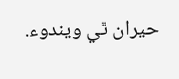حيران ٿي ويندوء.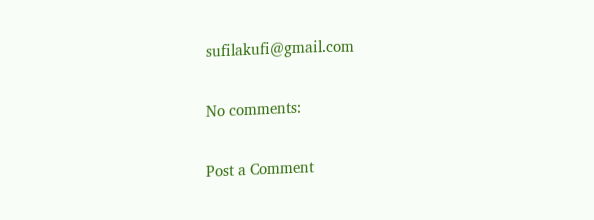sufilakufi@gmail.com

No comments:

Post a Comment